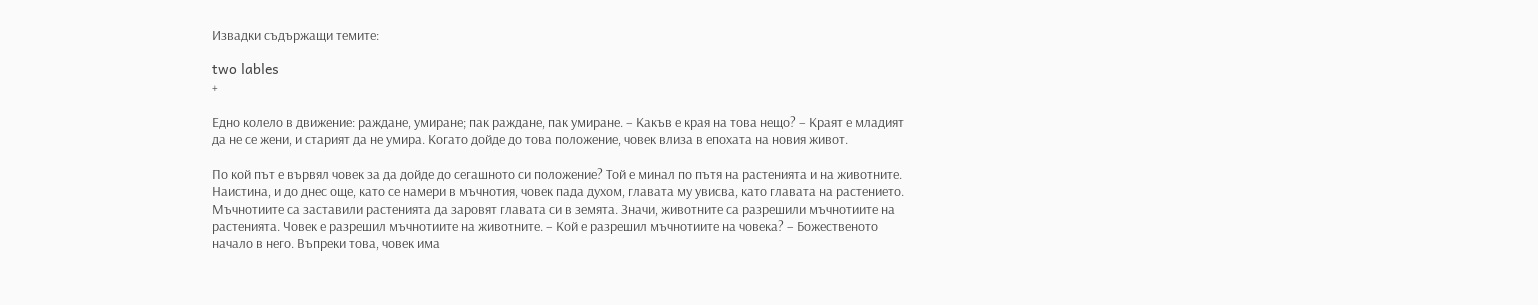Извадки съдържащи темите:

two lables
+

Едно колело в движение: раждане, умиране; пак раждане, пак умиране. – Какъв е края на това нещо? – Краят е младият да не се жени, и старият да не умира. Когато дойде до това положение, човек влиза в епохата на новия живот.

По кой път е вървял човек за да дойде до сегашното си положение? Той е минал по пътя на растенията и на животните. Наистина, и до днес още, като се намери в мъчнотия, човек пада духом, главата му увисва, като главата на растението. Мъчнотиите са заставили растенията да заровят главата си в земята. Значи, животните са разрешили мъчнотиите на растенията. Човек е разрешил мъчнотиите на животните. – Кой е разрешил мъчнотиите на човека? – Божественото начало в него. Въпреки това, човек има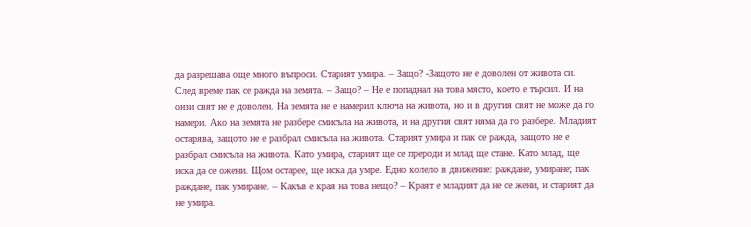да разрешава още много въпроси. Старият умира. – Защо? -Защото не е доволен от живота си. След време пак се ражда на земята. – Защо? – Не е попаднал на това място, което е търсил. И на онзи свят не е доволен. На земята не е намерил ключа на живота, но и в другия свят не може да го намери. Ако на земята не разбере смисъла на живота, и на другия свят няма да го разбере. Младият остарява, защото не е разбрал смисъла на живота. Старият умира и пак се ражда, защото не е разбрал смисъла на живота. Като умира, старият ще се прероди и млад ще стане. Като млад, ще иска да се ожени. Щом остарее, ще иска да умре. Едно колело в движение: раждане, умиране; пак раждане, пак умиране. – Какъв е края на това нещо? – Краят е младият да не се жени, и старият да не умира.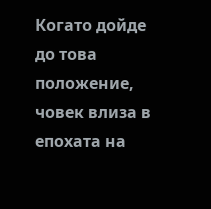Когато дойде до това положение, човек влиза в епохата на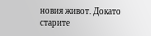новия живот. Докато старите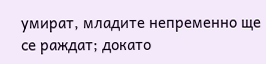умират, младите непременно ще се раждат; докато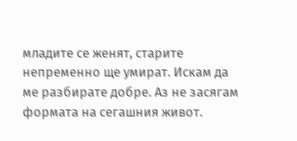младите се женят, старите непременно ще умират. Искам да ме разбирате добре. Аз не засягам формата на сегашния живот.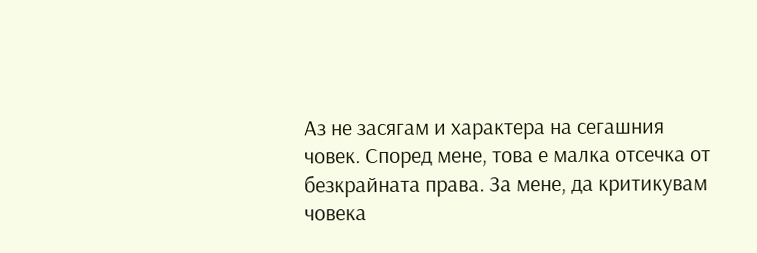Аз не засягам и характера на сегашния човек. Според мене, това е малка отсечка от безкрайната права. За мене, да критикувам човека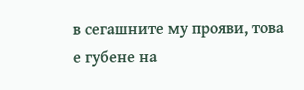в сегашните му прояви, това е губене на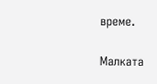време.

Малката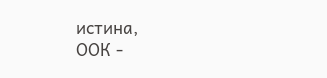истина,
ООК -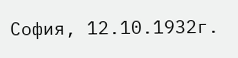София, 12.10.1932г.